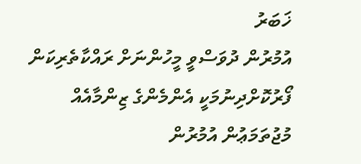ޚަބަރު
އުމުރުން ދުވަސްވީ މީހުންނަށް ރައްކާތެރިކަން ފޯރުކޮށްދިނުމަކީ އެންމެންގެ ޒިންމާއެއް
މުޖުތަމަޢުން އުމުރުން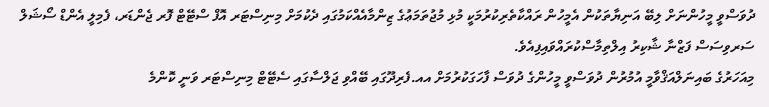ދުވަސްވީ މީހުންނަށް ލިބޭ އަނިޔާތަކުން އެމީހުން ރައްކާތެރިކުރުމަކީ މުޅި މުޖުތަމަޢުގެ ޒިންމާއެއްކަމުގައި ދެކުމަށް މިނިސްޓަރ އޮފް ސްޓޭޓް ފޮރ ޖެންޑަރ، ފެމިލީ އެންޑް ސޯޝަލް ސަރވިސަސް ފަޒްނާ ޝާކިރު އިލްތިމާސްކުރައްވައިފިއެވެ.
މިއަހަރުގެ ބައިނަލްއަޤްވާމީ އުމުރުން ދުވަސްވީ މީހުންގެ ދުވަސް ފާހަގަކުރުމަށް އއ.ފެރިދޫގައި ބޭއްވި ޖަލްސާގައި ސެޓޭޓް މިނިސްޓަރ ވަނީ ކޮންމެ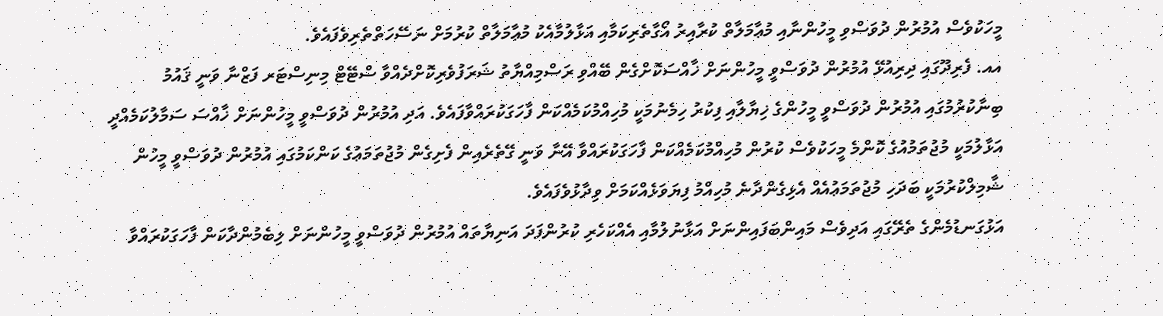މީހަކުވެސް އުމުރުން ދުވަސްވި މީހުންނާއި މުޢާމަލާތް ކުރާއިރު އޯގާތެރިކަމާއި އަޅާލުމާއެކު މުޢާމަލާތް ކުރުމަށް ނަސޭހަތްތެރިވެފައެވެ.
އއ. ފެރިދޫގައި ދިރިއުޅޭ އުމުރުން ދުވަސްވީ މީހުންނަށް ޚާއްސަކޮށްގެން ބޭއްވި ރަސްމިއްޔާތު ޝަރަފުވެރިކޮށްދެއްވާ ސްޓޭޓް މިނިސްޓަރ ފަޒްނާ ވަނީ ޤައުމު ބިނާކުރުމުގައި އުމުރުން ދުވަސްވީ މީހުންގެ ޚިޔާލާއި ފިކުރު ހިމެނުމަކީ މުހިއްމުކަމެއްކަން ފާހަގަކުރައްވާފައެވެ. އަދި އުމުރުން ދުވަސްވީ މީހުންނަށް ޚާއްސަ ސަމާލުކަމެއްދީ އަޅާލުމަކީ މުޖުތަމުއުގެ ކޮންމެ މީހަކުވެސް ކުރުން މުހިއްމުކަމެއްކަން ފާހަގަކުރައްވާ އޭނާ ވަނީ ގޭތެރެއިން ފެށިގެން މުޖުތަމަޢުގެ ކަންކަމުގައި އުމުރުން ދުވަސްވީ މީހުން ޝާމިލްކުރުމަކީ ބަދަހި މުޖުތަމަޢުއެއް އެޅިގެންދާނެ މުހިއްމު ފިޔަވަޅެއްކަމަށް ވިދާޅުވެފައެވެ.
އަޅުގަނޑުމެންގެ ތެރޭގައި އަދިވެސް މައިންބަފައިންނަށް އަޅާނުލުމާއި އެއްކަހެރި ކުރުންފަދަ އަނިޔާތައް އުމުރުން ދުވަސްވީ މީހުންނަށް ލިބެމުންދާކަން ފާހަގަކުރައްވާ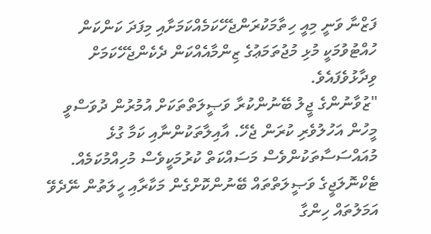ފަޒްނާ ވަނީ މިއީ ހިތާމަކުރަންޖެހޭކަމެއްކަމަށާއި މިފަދަ ކަންކަން ހުއްޓުވުމަކީ މުޅި މުޖުތަމަޢުގެ ޒިންމާއެއްކަން ދެކެންޖެހޭކަމަށް ވިދާޅުވެފައެވެ.
"ޒުވާނުންގެ ޖީލު ބޭނުންކުރާ ވަޞީލަތްތަކަށް އުމުރުން ދުވަސްވީ މީހުން އަހުލުވެރި ކުރަން ޖެހޭ. އާއިލާތަކުންނާއި ކަމާ ގުޅެ މުއައްސަސާތަކުންވެސް މަސައްކަތް ކުރުމަކީވެސް މުހިއްމުކަމެއް. ޓެކްނޮލަޖީގެ ވަޞީލަތްތައް ބޭނުންކޮށްގެން މަކާރާއި ހީލަތުން ނޭދެވޭ އަމަލުތައް ހިންގާ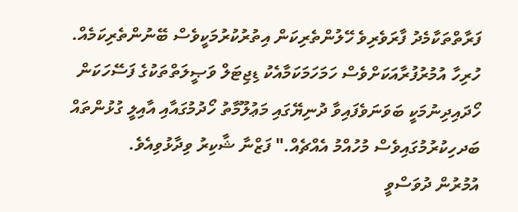ފަރާތްތަކާމެދު ފާރަވެރިވެ ހޭލުންތެރިކަން އިތުރުކުރުމަކީވެސް ބޭނުންތެރިކަމެއް. ހުރިހާ އުމުރުފުރާއަކަށްވެސް ހަމަހަމަކަމާއެކު ޑިޖިޓަލް ވަޞީލަތްތަކުގެ ފަސޭހަކަން ހޯދައިދިނުމަކީ ބަވަނަވެފައިވާ ދުނިޔޭގައި މަޢުލޫމާތު ހޯދުމުގައާއި އާއިލީ ގުޅުންތައް ބަދހިކުރުމުގައިވެސް މުހުއްމު އެއްޗެއް." ފަޒްނާ ޝާކިރު ވިދާޅުވިއެވެ.
އުމުރުން ދުވަސްވީ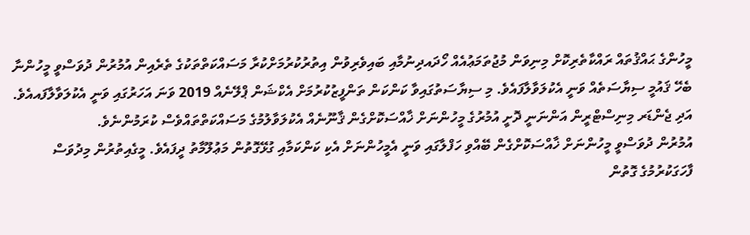މީހުންގެ ޙައްޤުތައް ރައްކާތެރިކޮށް މިނިވަން މުޖުތަމަޢުއެއް ހޯދައދިނުމާއި ބައިވެރިވުން އިތުރުކުރުމަށްކުރާ މަސައްކަތްތަކުގެ ތެރެއިން އުމުރުން ދުވަސްވީ މީހުންނާ ބެހޭ ޤައުމީ ސިޔާސަތެއް ވަނީ އެކުލަވާލާފައެވެ. މި ސިޔާސަތުގައިވާ ކަންކަން ތަންފީޒުކުރުމަށް އެކްޝަން ޕްލޭނެއް 2019 ވަނަ އަހަރުގައި ވަނީ އެކުލަވާލާފައއެވެ. އަދި ޖެންޑަރ މިނިސްޓްރީން އަންނަނީ ދޮށީ އުމުރުގެ މީހުންނަށް ޚާއްސަކޮށްގެން ޤާނޫނެއް އެކުލަވާލުމުގެ މަސައްކަތްތައްވެސް ކުރަމުންނެވެ.
އުމުރުން ދުވަސްވީ މީހުންނަށް ޚާއްސަކޮށްގެން ބޭއްވި ހަފްލާގައި ވަނީ އެމީހުންނަށް އެކި ކަންކަމާއި ގުޅޭގޮތުން މަޢުލޫމާތު ދީފައެވެ. މީގެއިތުރުން މިދުވަސް ފާހަގަކުރުމުގެ ގޮތުން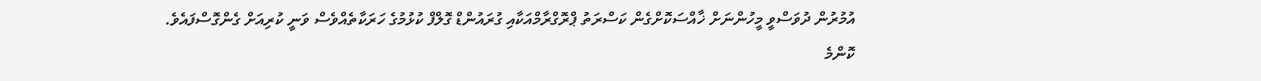އުމުރުން ދުވަސްވީ މީހުންނަށް ޚާއްސަކޮށްގެން ކަސްރަތު ޕްރޮގްރާމްއަކާއި ގުރައުންޑް ގޮލްފް ކުޅުމުގެ ހަރަކާތެއްވެސް ވަނީ ކުރިއަށް ގެންގޮސްފައެވެ.
ކޮންމެ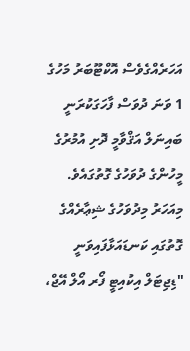އަހަރެއްގެވެސް އޮކްޓޫބަރު މަހުގެ 1 ވަނަ ދުވަސް ފާހަގަކުރަނީ ބައިނަލް އަޤްވާމީ ދޮށި އުމުރުގެ މީހުންގެ ދުވަހުގެ ގޮތުގައެވެ. މިއަހަރު މިދުވަހުގެ ޝިޢާރެއްގެ ގޮތުގައި ކަނޑައަޅާފައިވަނީ "ޑިޖިޓަލް އިކުއިޓީ ފޯރ އޯލް އޭޖް،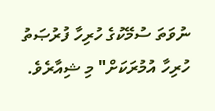ނުވަތަ ސުމޭކުގެ ހުރިހާ ފުރުޞަތު ހުރިހާ އުމުރަކަށް" މި ޝިއާރެވެ.